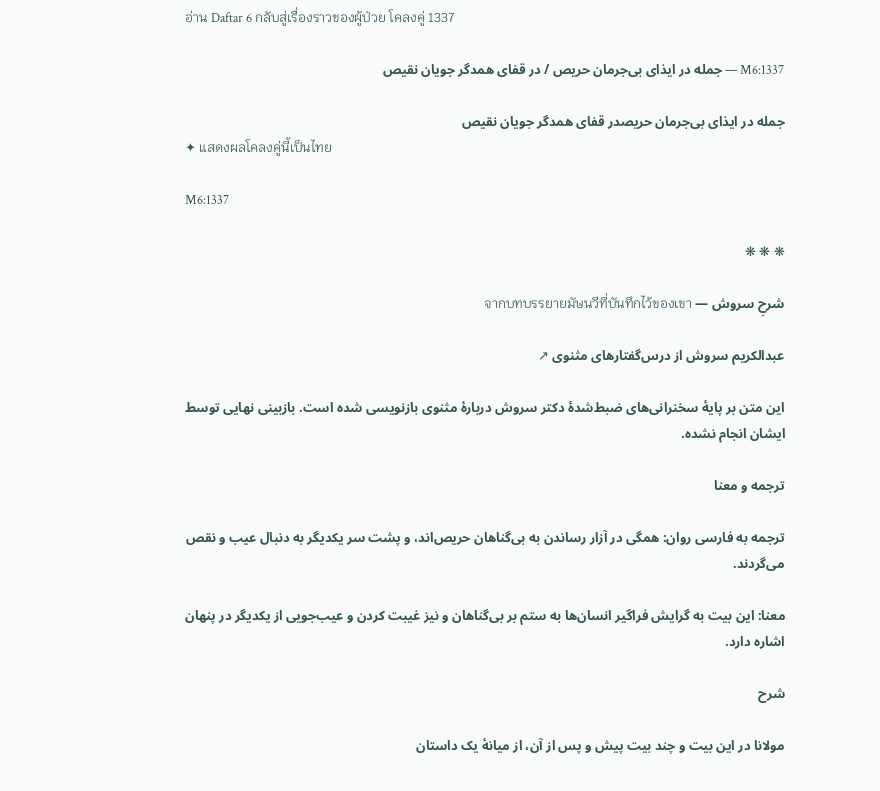อ่าน Daftar 6 กลับสู่เรื่องราวของผู้ป่วย โคลงคู่ 1337

M6:1337 — جمله در ایذای بی‌جرمان حریص / در قفای همدگر جویان نقیص

جمله در ایذای بی‌جرمان حریصدر قفای همدگر جویان نقیص
✦ แสดงผลโคลงคู่นี้เป็นไทย

M6:1337

❋ ❋ ❋

شرحِ سروش — จากบทบรรยายมัษนวีที่บันทึกไว้ของเขา

عبدالکریم سروش از درس‌گفتارهای مثنوی ↗

این متن بر پایهٔ سخنرانی‌های ضبط‌شدهٔ دکتر سروش دربارهٔ مثنوی بازنویسی شده است. بازبینی نهایی توسط ایشان انجام نشده.

ترجمه و معنا

ترجمه به فارسی روان: همگی در آزار رساندن به بی‌گناهان حریص‌اند، و پشت سر یکدیگر به دنبال عیب و نقص می‌گردند.

معنا: این بیت به گرایش فراگیر انسان‌ها به ستم بر بی‌گناهان و نیز غیبت کردن و عیب‌جویی از یکدیگر در پنهان اشاره دارد.

شرح

مولانا در این بیت و چند بیت پیش و پس از آن، از میانهٔ یک داستان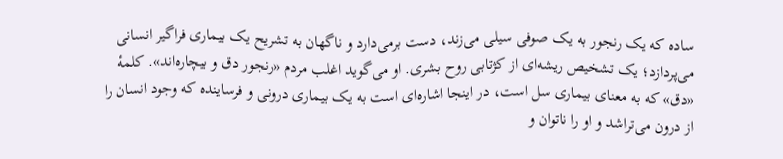ساده که یک رنجور به یک صوفی سیلی می‌زند، دست برمی‌دارد و ناگهان به تشریح یک بیماری فراگیر انسانی می‌پردازد؛ یک تشخیص ریشه‌ای از کژتابی روح بشری. او می‌گوید اغلب مردم «رنجور دق و بیچاره‌اند». کلمهٔ «دق» که به معنای بیماری سل است، در اینجا اشاره‌ای است به یک بیماری درونی و فرساینده که وجود انسان را از درون می‌تراشد و او را ناتوان و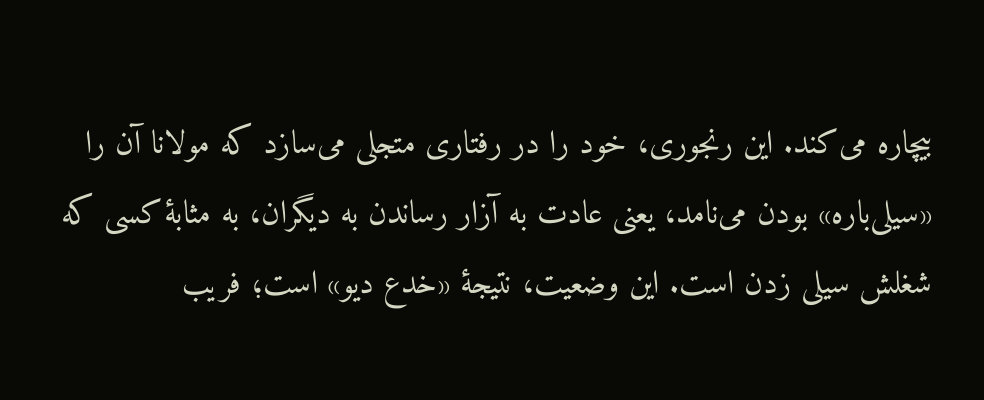بیچاره می‌کند. این رنجوری، خود را در رفتاری متجلی می‌سازد که مولانا آن را «سیلی‌باره» بودن می‌نامد، یعنی عادت به آزار رساندن به دیگران، به مثابهٔ کسی که شغلش سیلی زدن است. این وضعیت، نتیجهٔ «خدع دیو» است؛ فریب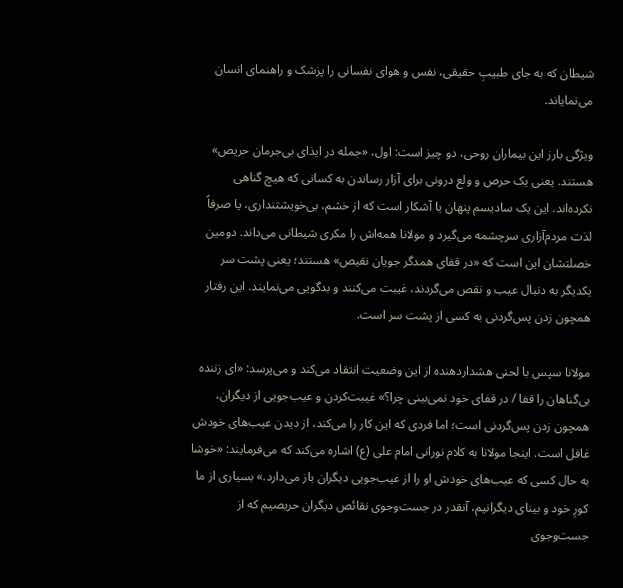شیطان که به جای طبیبِ حقیقی، نفس و هوای نفسانی را پزشک و راهنمای انسان می‌نمایاند.

ویژگی بارز این بیماران روحی، دو چیز است: اول، «جمله در ایذای بی‌جرمان حریص» هستند. یعنی یک حرص و ولع درونی برای آزار رساندن به کسانی که هیچ گناهی نکرده‌اند. این یک سادیسم پنهان یا آشکار است که از خشم، بی‌خویشتنداری، یا صرفاً لذت مردم‌آزاری سرچشمه می‌گیرد و مولانا همه‌اش را مکری شیطانی می‌داند. دومین خصلتشان این است که «در قفای همدگر جویان نقیص» هستند؛ یعنی پشت سر یکدیگر به دنبال عیب و نقص می‌گردند، غیبت می‌کنند و بدگویی می‌نمایند. این رفتار همچون زدن پس‌گردنی به کسی از پشت سر است.

مولانا سپس با لحنی هشداردهنده از این وضعیت انتقاد می‌کند و می‌پرسد: «ای زننده بی‌گناهان را قفا / در قفای خود نمی‌بینی چرا؟» غیبت‌کردن و عیب‌جویی از دیگران، همچون زدن پس‌گردنی است؛ اما فردی که این کار را می‌کند، از دیدن عیب‌های خودش غافل است. اینجا مولانا به کلام نورانی امام علی (ع) اشاره می‌کند که می‌فرمایند: «خوشا به حال کسی که عیب‌های خودش او را از عیب‌جویی دیگران باز می‌دارد.» بسیاری از ما کورِ خود و بینای دیگرانیم، آنقدر در جست‌وجوی نقائص دیگران حریصیم که از جست‌وجوی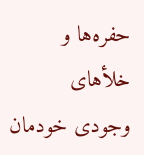حفره‌ها و خلأهای وجودی خودمان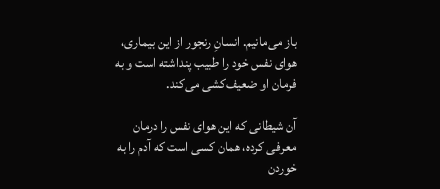باز می‌مانیم. انسانِ رنجور از این بیماری، هوای نفس خود را طبیب پنداشته است و به فرمان او ضعیف‌کشی می‌کند.

آن شیطانی که این هوای نفس را درمان معرفی کرده، همان کسی است که آدم را به خوردن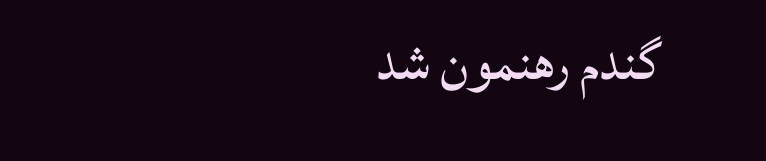گندم رهنمون شد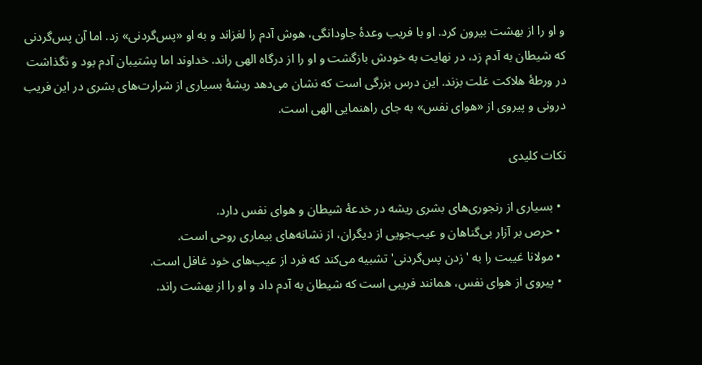و او را از بهشت بیرون کرد. او با فریب وعدهٔ جاودانگی، هوش آدم را لغزاند و به او «پس‌گردنی» زد. اما آن پس‌گردنی که شیطان به آدم زد، در نهایت به خودش بازگشت و او را از درگاه الهی راند. خداوند اما پشتیبان آدم بود و نگذاشت در ورطهٔ هلاکت غلت بزند. این درس بزرگی است که نشان می‌دهد ریشهٔ بسیاری از شرارت‌های بشری در این فریب درونی و پیروی از «هوای نفس» به جای راهنمایی الهی است.

نکات کلیدی

  • بسیاری از رنجوری‌های بشری ریشه در خدعهٔ شیطان و هوای نفس دارد.
  • حرص بر آزار بی‌گناهان و عیب‌جویی از دیگران، از نشانه‌های بیماری روحی است.
  • مولانا غیبت را به 'زدن پس‌گردنی' تشبیه می‌کند که فرد از عیب‌های خود غافل است.
  • پیروی از هوای نفس، همانند فریبی است که شیطان به آدم داد و او را از بهشت راند.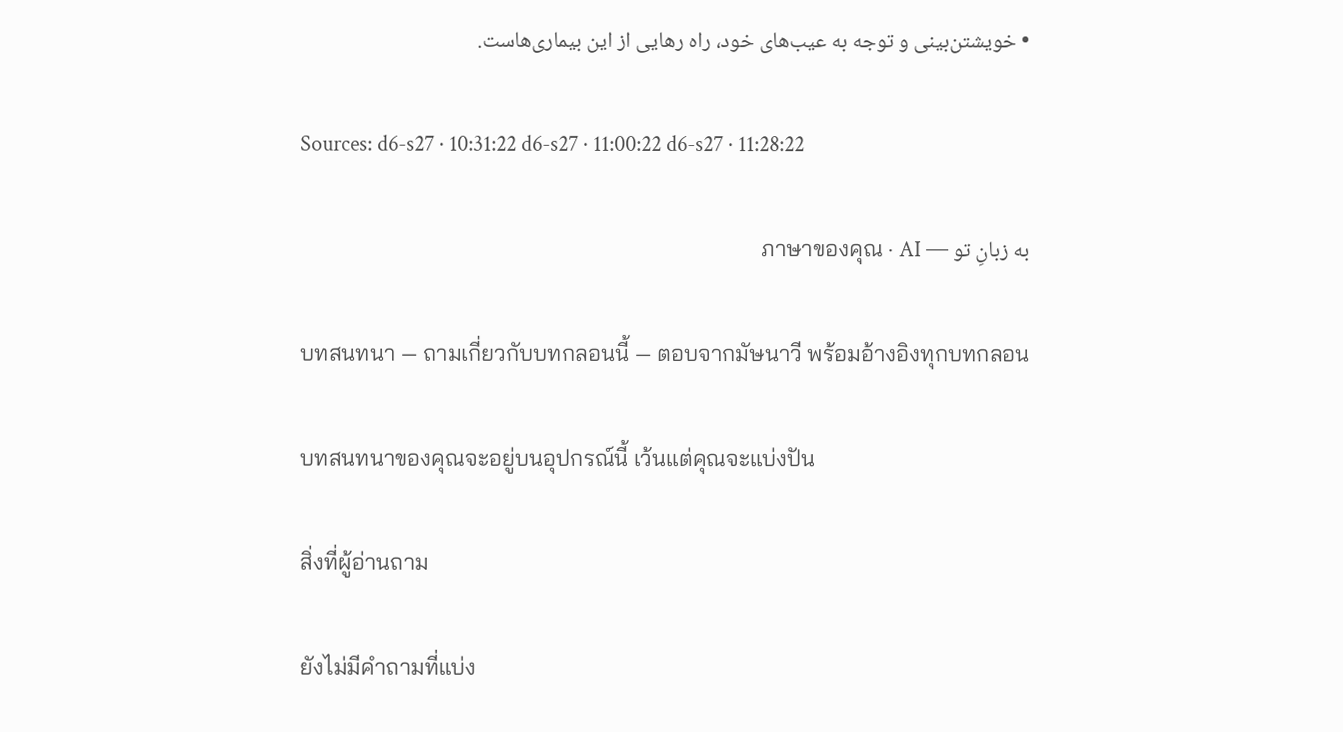• خویشتن‌بینی و توجه به عیب‌های خود، راه رهایی از این بیماری‌هاست.

Sources: d6-s27 · 10:31:22 d6-s27 · 11:00:22 d6-s27 · 11:28:22

به زبانِ تو — ภาษาของคุณ · AI

บทสนทนา — ถามเกี่ยวกับบทกลอนนี้ — ตอบจากมัษนาวี พร้อมอ้างอิงทุกบทกลอน

บทสนทนาของคุณจะอยู่บนอุปกรณ์นี้ เว้นแต่คุณจะแบ่งปัน

สิ่งที่ผู้อ่านถาม

ยังไม่มีคำถามที่แบ่ง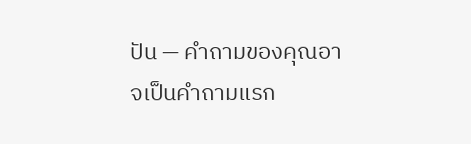ปัน — คำถามของคุณอาจเป็นคำถามแรก